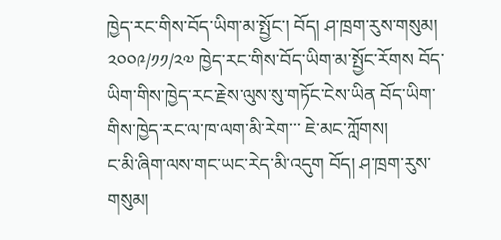ཁྱེད་རང་གིས་བོད་ཡིག་མ་སྤྱོང་། བོད། ཤ་ཁྲག་རུས་གསུམ། ༢༠༠༩/༡༡/༢༧ ཁྱེད་རང་གིས་བོད་ཡིག་མ་སྤྱོང་རོགས བོད་ཡིག་གིས་ཁྱེད་རང་རྗེས་ལུས་སུ་གཏོང་ངེས་ཡིན བོད་ཡིག་གིས་ཁྱེད་རང་ལ་ཁ་ལག་མི་རེག་་་ ཇེ་མང་ཀློགས།
ང་མི་ཞིག་ལས་གང་ཡང་རེད་མི་འདུག བོད། ཤ་ཁྲག་རུས་གསུམ།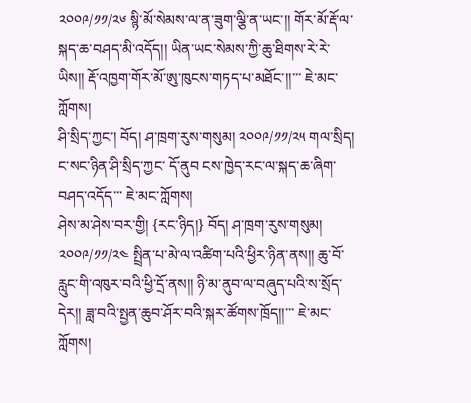༢༠༠༩/༡༡/༢༦ སྙི་མོ་སེམས་ལ་ན་ཟུག་ལྕི་ན་ཡང་།། གོར་མོ་རྡོ་ལ་སྐད་ཆ་བཤད་མི་འདོད།། ཡིན་ཡང་སེམས་ཀྱི་ཆུ་ཐིགས་རེ་རེ་ཡིས།། རྡོ་འཁྱག་གོར་མོ་ཨུ་ཁུངས་གཏད་པ་མཐོང་།།་་་ ཇེ་མང་ཀློགས།
ཤི་སྲིད་ཀྱང་། བོད། ཤ་ཁྲག་རུས་གསུམ། ༢༠༠༩/༡༡/༢༥ གལ་སྲིད། ང་སང་ཉིན་ཤི་སྲིད་ཀྱང་ དོ་ནུབ ངས་ཁྱེད་རང་ལ་སྐད་ཆ་ཞིག་བཤད་འདོད་་་ ཇེ་མང་ཀློགས།
ཤེས་མ་ཤེས་བར་གྱི། {རང་ཉིད།} བོད། ཤ་ཁྲག་རུས་གསུམ། ༢༠༠༩/༡༡/༢༤ སྤྲིན་པ་མེ་ལ་འཚིག་པའི་ཕྱིར་ཉིན་ནས།། ཆུ་བོ་རླུང་གི་འཁུར་བའི་ཕྱི་དྲོ་ནས།། ཉི་མ་ནུབ་ལ་བཞུད་པའི་ས་སྲོད་དེར།། ཟླ་བའི་སྤྱན་ཆུབ་ཤོར་བའི་སྐར་ཚོགས་ཁྲོད།།་་་ ཇེ་མང་ཀློགས།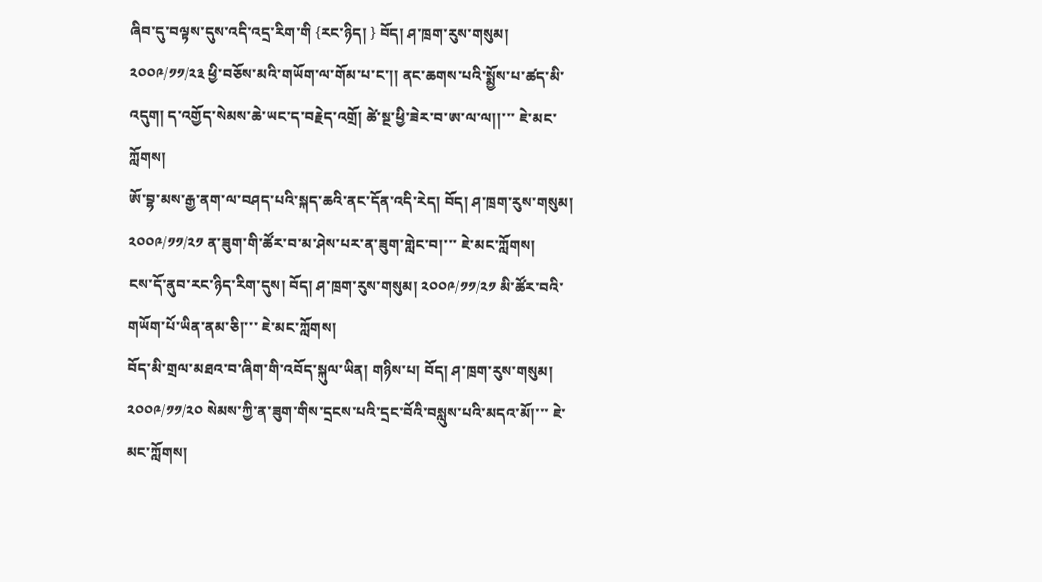ཞིབ་དུ་བལྟས་དུས་འདི་འདྲ་རིག་གི {རང་ཉིད། } བོད། ཤ་ཁྲག་རུས་གསུམ། ༢༠༠༩/༡༡/༢༣ ཕྱི་བཅོས་མའི་གཡོག་ལ་གོམ་པ་ང་།། ནང་ཆགས་པའི་སྨྱོས་པ་ཚད་མི་འདུག། ད་འགྱོད་སེམས་ཆེ་ཡང་ད་བརྗེད་འགྲོ། ཚེ་སྔ་ཕྱི་ཟེར་བ་ཨ་ལ་ལ།།་་་ ཇེ་མང་ཀློགས།
ཨོ་བྷ་མས་རྒྱ་ནག་ལ་བཤད་པའི་སྐད་ཆའི་ནང་དོན་འདི་རེད། བོད། ཤ་ཁྲག་རུས་གསུམ། ༢༠༠༩/༡༡/༢༡ ན་ཟུག་གི་ཚོར་བ་མ་ཤེས་པར་ན་ཟུག་གླེང་བ།་་་ ཇེ་མང་ཀློགས།
ངས་དོ་ནུབ་རང་ཉིད་རིག་དུས། བོད། ཤ་ཁྲག་རུས་གསུམ། ༢༠༠༩/༡༡/༢༡ མི་ཚོར་བའི་གཡོག་པོ་ཡིན་ནམ་ཅི།་་་ ཇེ་མང་ཀློགས།
བོད་མི་གྲལ་མཐའ་བ་ཞིག་གི་འབོད་སྐུལ་ཡིན། གཉིས་པ། བོད། ཤ་ཁྲག་རུས་གསུམ། ༢༠༠༩/༡༡/༢༠ སེམས་ཀྱི་ན་ཟུག་གིས་དྲངས་པའི་དྲང་བོའི་བསླུས་པའི་མདའ་མོ།་་་ ཇེ་མང་ཀློགས།